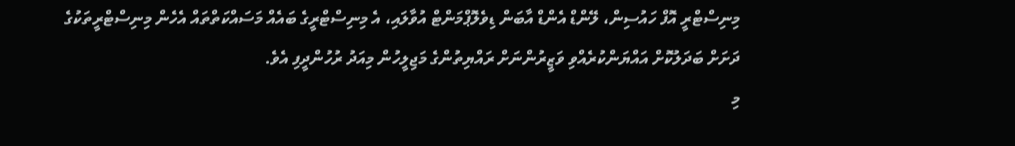މިނިސްޓްރީ އޮފް ހައުސިން، ލޭންޑް އެންޑް އާބަން ޑިވެލޮޕްމަންޓް އުވާލައި، އެ މިނިސްޓްރީގެ ބައެއް މަސައްކަތްތައް އެހެން މިނިސްޓްރީތަކުގެ ދަށަށް ބަދަލުކޮށް އައްޔަންކުރެއްވި ވަޒީރުންނަށް ރައްޔިތުންގެ މަޖިލީހުން މިއަދު ރުހުންދީފި އެވެ.
މި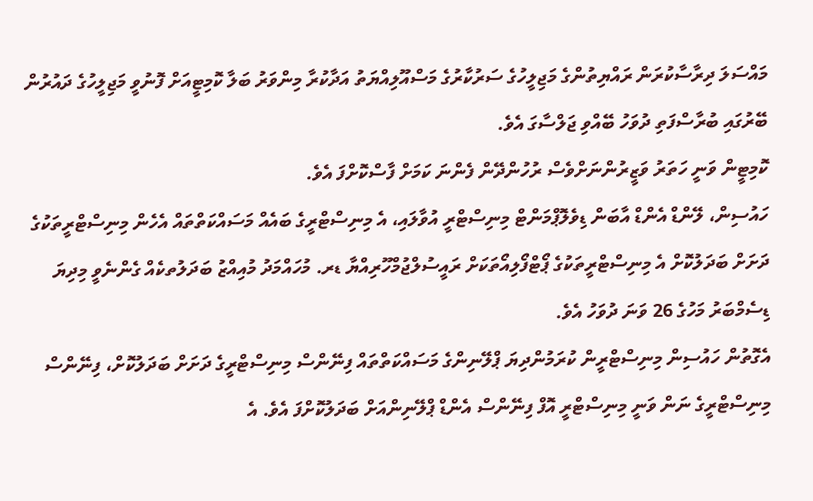މައްސަލަ ދިރާސާކުރަން ރައްޔިތުންގެ މަޖިލީހުގެ ސަރުކާރުގެ މަސްއޫލިއްޔަތު އަދާކުރާ މިންވަރު ބަލާ ކޮމިޓީއަށް ފޮނުވީ މަޖިލީހުގެ ދައުރުން ބޭރުގައި ބުރާސްފަތި ދުވަހު ބޭއްވި ޖަލްސާގަ އެވެ.
ކޮމިޓީން ވަނީ ހަތަރު ވަޒީރުންނަށްވެސް ރުހުންދޭން ފެންނަ ކަމަށް ފާސްކޮށްފަ އެވެ.
ހައުސިން، ލޭންޑް އެންޑް އާބަން ޑިވެލޮޕްމަންޓް މިނިސްޓްރީ އުވާލައި، އެ މިނިސްޓްރީގެ ބައެއް މަސައްކަތްތައް އެހެން މިނިސްޓްރީތަކުގެ ދަށަށް ބަދަލުކޮށް އެ މިނިސްޓްރީތަކުގެ ޕޯޓްފޯލިއޯތަކަށް ރައީސުލްޖުމްހޫރިއްޔާ ޑރ. މުހައްމަދު މުއިއްޒު ބަދަލުތކެއް ގެންނެވީ މިދިޔަ ޑިސެމްބަރު މަހުގެ 26 ވަނަ ދުވަހު އެވެ.
އެގޮތުން ހައުސިން މިނިސްޓްރީން ކުރަމުންދިޔަ ޕްލޭނިންގެ މަސައްކަތްތައް ފިނޭންސް މިނިސްޓްރީގެ ދަށަށް ބަދަލުކޮށް، ފިނޭންސް މިނިސްޓްރީގެ ނަން ވަނީ މިނިސްޓްރީ އޮފް ފިނޭންސް އެންޑް ޕްލޭނިންއަށް ބަދަލުކޮށްފަ އެވެ. އެ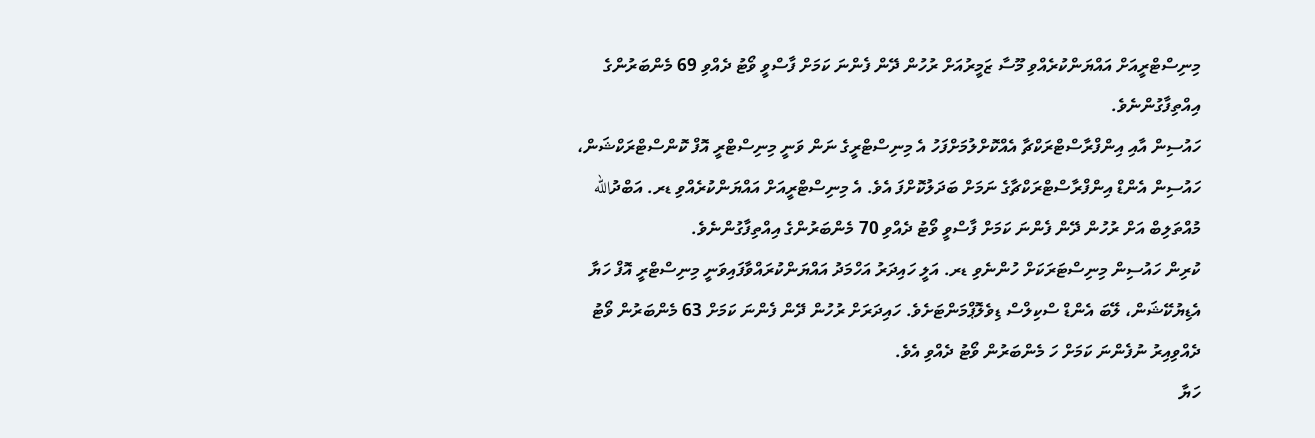މިނިސްޓްރީއަށް އައްޔަންކުރެއްވި މޫސާ ޒަމީރުއަށް ރުހުން ދޭން ފެންނަ ކަމަށް ފާސްވީ ވޯޓު ދެއްވި 69 މެންބަރުންގެ އިއްތިފާގުންނެވެ.
ހައުސިން އާއި އިންފްރާސްޓްރަކްޗާ އެއްކޮށްލުމަށްފަހު އެ މިނިސްޓްރީގެ ނަން ވަނީ މިނިސްޓްރީ އޮފް ކޮންސްޓްރަކްޝަން، ހައުސިން އެންޑް އިންފްރާސްޓްރަކްޗާގެ ނަމަށް ބަދަލުކޮށްފަ އެވެ. އެ މިނިސްޓްރީއަށް އައްޔަންކުރެއްވި ޑރ. އަބްދުالله މުއްތަލިބް އަށް ރުހުން ދޭން ފެންނަ ކަމަށް ފާސްވީ ވޯޓު ދެއްވި 70 މެންބަރުންގެ އިއްތިފާގުންނެވެ.
ކުރިން ހައުސިން މިނިސްޓަރަކަށް ހުންނެވި ޑރ. އަލީ ހައިދަރު އަހްމަދު އައްޔަންކުރައްވާފައިވަނީ މިނިސްޓްރީ އޮފް ހަޔާ އެޑިޔުކޭޝަން، ލޭބަ އެންޑް ސްކިލްސް ޑިވެލޮޕްމަންޓަށެވެ. ހައިދަރަށް ރުހުން ދޭން ފެންނަ ކަމަށް 63 މެންބަރުން ވޯޓު ދެއްވިއިރު ނުފެންނަ ކަމަށް ހަ މެންބަރުން ވޯޓު ދެއްވި އެވެ.
ހަޔާ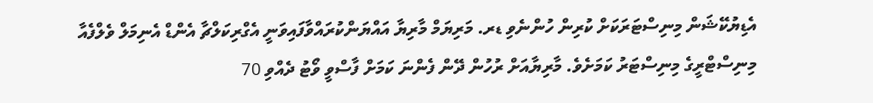އެޑިޔުކޭޝަން މިނިސްޓަރަކަށް ކުރިން ހުންނެވި ޑރ. މަރިޔަމް މާރިޔާ އައްޔަންކުރައްވާފައިވަނީ އެގްރިކަލްޗާ އެންޑް އެނިމަލް ވެލްފެއާ މިނިސްޓްރީގެ މިނިސްޓަރު ކަމަށެވެ. މާރިޔާއަށް ރުހުން ދޭން ފެންނަ ކަމަށް ފާސްވީ ވޯޓު ދެއްވި 70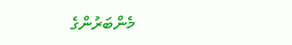މެންބަރުންގެ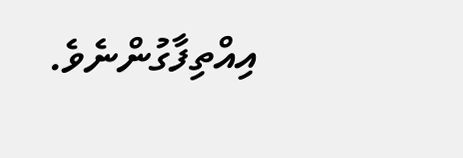އިއްތިފާގުންނެވެ.